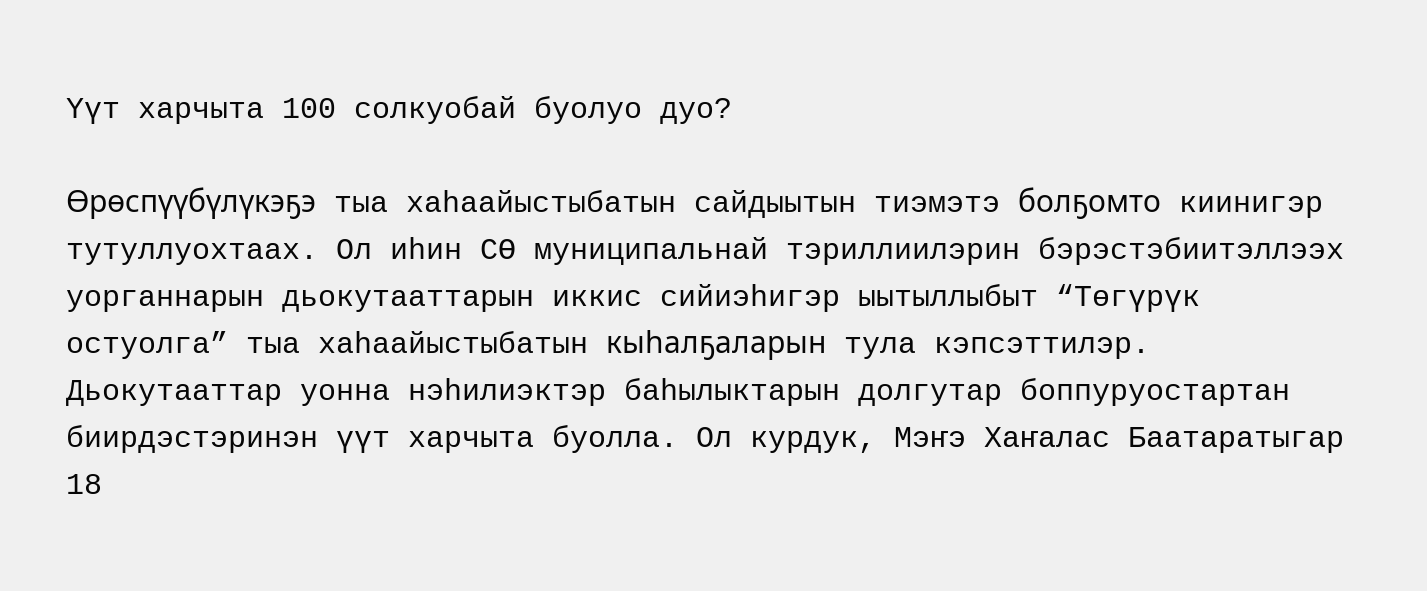Үүт харчыта 100 солкуобай буолуо дуо?

Өрөспүүбүлүкэҕэ тыа хаһаайыстыбатын сайдыытын тиэмэтэ болҕомто киинигэр тутуллуохтаах. Ол иһин СӨ муниципальнай тэриллиилэрин бэрэстэбиитэллээх уорганнарын дьокутааттарын иккис сийиэһигэр ыытыллыбыт “Төгүрүк остуолга” тыа хаһаайыстыбатын кыһалҕаларын тула кэпсэттилэр.
Дьокутааттар уонна нэһилиэктэр баһылыктарын долгутар боппуруостартан биирдэстэринэн үүт харчыта буолла. Ол курдук, Мэҥэ Хаҥалас Баатаратыгар 18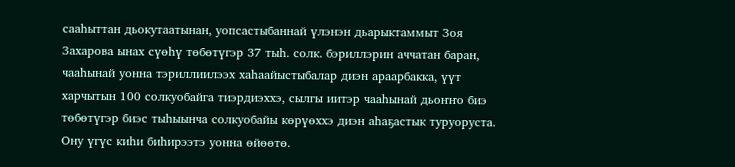сааһыттан дьокутаатынан, уопсастыбаннай үлэнэн дьарыктаммыт Зоя Захарова ынах сүөһү төбөтүгэр 37 тыһ. солк. бэриллэрин аччатан баран, чааһынай уонна тэриллиилээх хаһаайыстыбалар диэн араарбакка, үүт харчытын 100 солкуобайга тиэрдиэххэ, сылгы иитэр чааһынай дьоҥҥо биэ төбөтүгэр биэс тыһыынча солкуобайы көрүөххэ диэн аһаҕастык туруоруста. Ону үгүс киһи биһирээтэ уонна өйөөтө.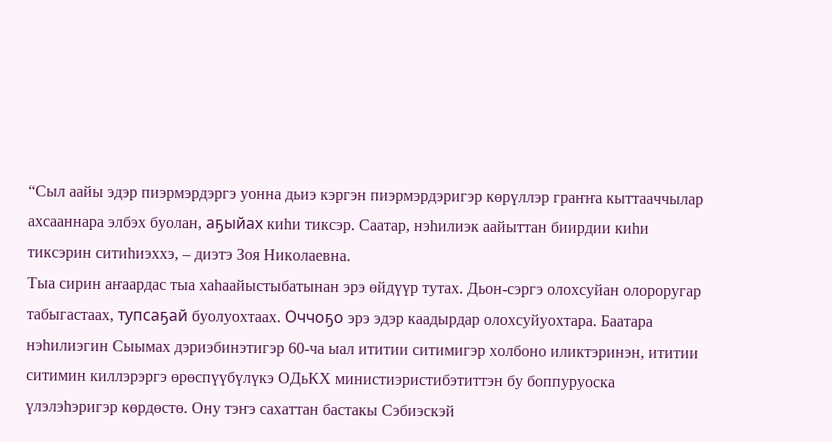“Сыл аайы эдэр пиэрмэрдэргэ уонна дьиэ кэргэн пиэрмэрдэригэр көрүллэр граҥҥа кыттааччылар ахсааннара элбэх буолан, аҕыйах киһи тиксэр. Саатар, нэһилиэк аайыттан биирдии киһи тиксэрин ситиһиэххэ, – диэтэ Зоя Николаевна.
Тыа сирин аҥаардас тыа хаһаайыстыбатынан эрэ өйдүүр тутах. Дьон-сэргэ олохсуйан олороругар табыгастаах, тупсаҕай буолуохтаах. Оччоҕо эрэ эдэр каадырдар олохсуйуохтара. Баатара нэһилиэгин Сыымах дэриэбинэтигэр 60-ча ыал ититии ситимигэр холбоно иликтэринэн, ититии ситимин киллэрэргэ өрөспүүбүлүкэ ОДьКХ министиэристибэтиттэн бу боппуруоска үлэлэһэригэр көрдөстө. Ону тэҥэ сахаттан бастакы Сэбиэскэй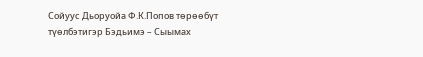Сойуус Дьоруойа Ф.К.Попов төрөөбүт түөлбэтигэр Бэдьимэ – Сыымах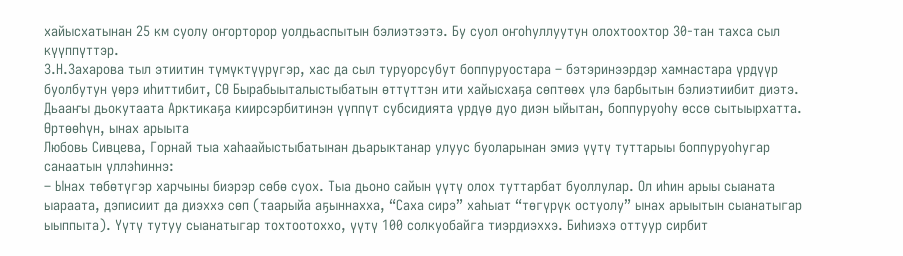хайысхатынан 25 км суолу оҥорторор уолдьаспытын бэлиэтээтэ. Бу суол оҥоһуллуутун олохтоохтор 30-тан тахса сыл күүппүттэр.
З.Н.Захарова тыл этиитин түмүктүүрүгэр, хас да сыл туруорсубут боппуруостара – бэтэринээрдэр хамнастара үрдүүр буолбутун үөрэ иһиттибит, СӨ Бырабыыталыстыбатын өттүттэн ити хайысхаҕа сөптөөх үлэ барбытын бэлиэтиибит диэтэ.
Дьааҥы дьокутаата Арктикаҕа киирсэрбитинэн үүппүт субсидията үрдүө дуо диэн ыйытан, боппуруоһу өссө сытыырхатта.
Өртөөһүн, ынах арыыта
Любовь Сивцева, Горнай тыа хаһаайыстыбатынан дьарыктанар улуус буоларынан эмиэ үүтү туттарыы боппуруоһугар санаатын үллэһиннэ:
– Ынах төбөтүгэр харчыны биэрэр сөбө суох. Тыа дьоно сайын үүтү олох туттарбат буоллулар. Ол иһин арыы сыаната ыараата, дэписиит да диэххэ сөп (таарыйа аҕыннахха, “Саха сирэ” хаһыат “төгүрүк остуолу” ынах арыытын сыанатыгар ыыппыта). Үүтү тутуу сыанатыгар тохтоотоххо, үүтү 100 солкуобайга тиэрдиэххэ. Биһиэхэ оттуур сирбит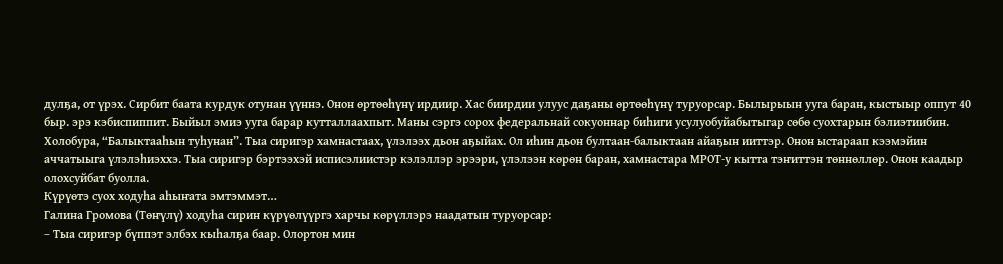дулҕа, от үрэх. Сирбит баата курдук отунан үүннэ. Онон өртөөһүнү ирдиир. Хас биирдии улуус даҕаны өртөөһүнү туруорсар. Былырыын ууга баран, кыстыыр оппут 40 быр. эрэ кэбиспиппит. Быйыл эмиэ ууга барар кутталлаахпыт. Маны сэргэ сорох федеральнай сокуоннар биһиги усулуобуйабытыгар сөбө суохтарын бэлиэтиибин. Холобура, “Балыктааһын туһунан”. Тыа сиригэр хамнастаах, үлэлээх дьон аҕыйах. Ол иһин дьон бултаан-балыктаан айаҕын ииттэр. Онон ыстараап кээмэйин аччатыыга үлэлэһиэххэ. Тыа сиригэр бэртээхэй исписэлиистэр кэлэллэр эрээри, үлэлээн көрөн баран, хамнастара МРОТ-у кытта тэҥиттэн төннөллөр. Онон каадыр олохсуйбат буолла.
Күрүөтэ суох ходуһа аһыҥата эмтэммэт…
Галина Громова (Төҥүлү) ходуһа сирин күрүөлүүргэ харчы көрүллэрэ наадатын туруорсар:
– Тыа сиригэр бүппэт элбэх кыһалҕа баар. Олортон мин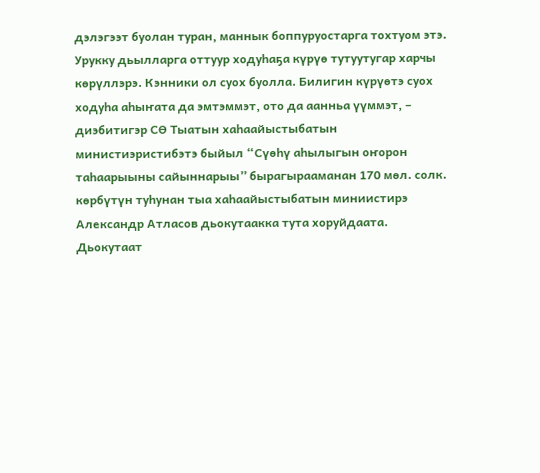дэлэгээт буолан туран, маннык боппуруостарга тохтуом этэ. Урукку дьылларга оттуур ходуһаҕа күрүө тутуутугар харчы көрүллэрэ. Кэнники ол суох буолла. Билигин күрүөтэ суох ходуһа аһыҥата да эмтэммэт, ото да аанньа үүммэт, – диэбитигэр СӨ Тыатын хаһаайыстыбатын министиэристибэтэ быйыл “Сүөһү аһылыгын оҥорон таһаарыыны сайыннарыы” бырагырааманан 170 мөл. солк. көрбүтүн туһунан тыа хаһаайыстыбатын миниистирэ Александр Атласов дьокутаакка тута хоруйдаата.
Дьокутаат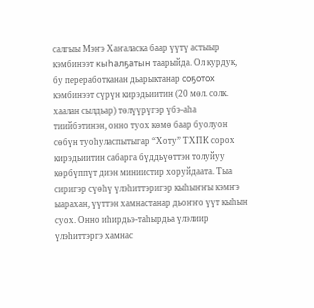салгыы Мэҥэ Хаҥаласка баар үүтү астыыр кэмбинээт кыһалҕатын таарыйда. Ол курдук, бу переработканан дьарыктанар соҕотох кэмбинээт сүрүн кирэдьиитин (20 мөл. солк. хаалан сылдьар) төлүүрүгэр үбэ-аһа тиийбэтинэн, онно туох көмө баар буолуон сөбүн туоһуласпытыгар “Хоту” ТХПК сорох кирэдьиитин сабарга бүддьүөттэн толуйуу көрбүппүт диэн миниистир хоруйдаата. Тыа сиригэр сүөһү үлэһиттэригэр кыһыҥҥы кэмҥэ ыарахан, үүттэн хамнастанар дьоҥҥо үүт кыһын суох. Онно иһирдьэ-таһырдьа үлэлиир үлэһиттэргэ хамнас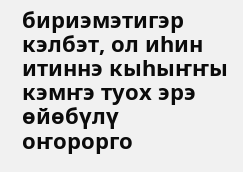бириэмэтигэр кэлбэт, ол иһин итиннэ кыһыҥҥы кэмҥэ туох эрэ өйөбүлү оҥорорго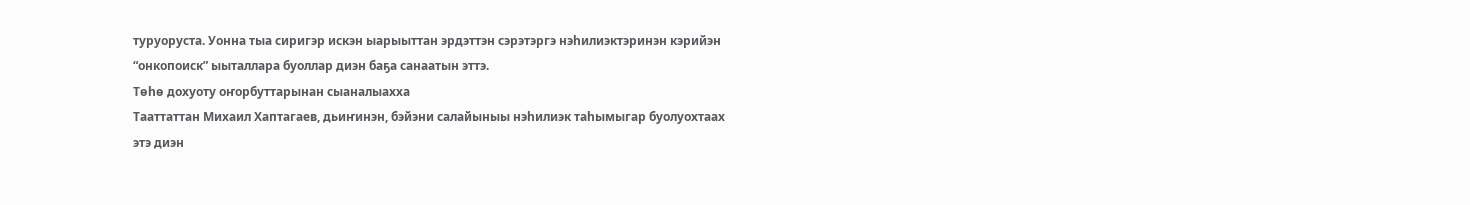туруоруста. Уонна тыа сиригэр искэн ыарыыттан эрдэттэн сэрэтэргэ нэһилиэктэринэн кэрийэн “онкопоиск” ыыталлара буоллар диэн баҕа санаатын эттэ.
Төһө дохуоту оҥорбуттарынан сыаналыахха
Тааттаттан Михаил Хаптагаев, дьиҥинэн, бэйэни салайыныы нэһилиэк таһымыгар буолуохтаах этэ диэн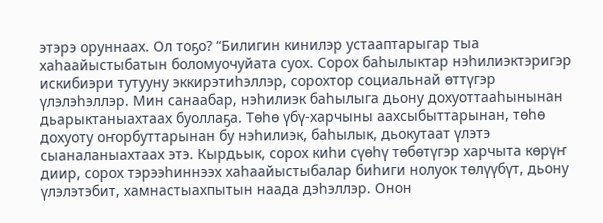этэрэ оруннаах. Ол тоҕо? “Билигин кинилэр устааптарыгар тыа хаһаайыстыбатын боломуочуйата суох. Сорох баһылыктар нэһилиэктэригэр искибиэри тутууну эккирэтиһэллэр, сорохтор социальнай өттүгэр үлэлэһэллэр. Мин санаабар, нэһилиэк баһылыга дьону дохуоттааһынынан дьарыктаныахтаах буоллаҕа. Төһө үбү-харчыны аахсыбыттарынан, төһө дохуоту оҥорбуттарынан бу нэһилиэк, баһылык, дьокутаат үлэтэ сыаналаныахтаах этэ. Кырдьык, сорох киһи сүөһү төбөтүгэр харчыта көрүҥ диир, сорох тэрээһиннээх хаһаайыстыбалар биһиги нолуок төлүүбүт, дьону үлэлэтэбит, хамнастыахпытын наада дэһэллэр. Онон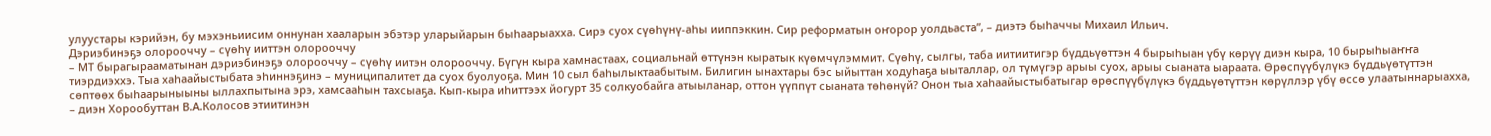улуустары кэрийэн, бу мэхэньиисим оннунан хааларын эбэтэр уларыйарын быһаарыахха. Сирэ суох сүөһүнү-аһы ииппэккин. Сир реформатын оҥорор уолдьаста”, – диэтэ быһаччы Михаил Ильич.
Дэриэбинэҕэ олорооччу – сүөһү ииттэн олорооччу
– МТ бырагырааматынан дэриэбинэҕэ олорооччу – сүөһү иитэн олорооччу. Бүгүн кыра хамнастаах, социальнай өттүнэн кыратык күөмчүлэммит. Сүөһү, сылгы, таба иитиитигэр бүддьүөттэн 4 бырыһыан үбү көрүү диэн кыра, 10 бырыһыаҥҥа тиэрдиэххэ. Тыа хаһаайыстыбата эһиннэҕинэ – муниципалитет да суох буолуоҕа. Мин 10 сыл баһылыктаабытым. Билигин ынахтары бэс ыйыттан ходуһаҕа ыыталлар, ол түмүгэр арыы суох, арыы сыаната ыараата. Өрөспүүбүлүкэ бүддьүөтүттэн сөптөөх быһаарыныыны ыллахпытына эрэ, хамсааһын тахсыаҕа. Кып-кыра иһиттээх йогурт 35 солкуобайга атыыланар, оттон үүппүт сыаната төһөнүй? Онон тыа хаһаайыстыбатыгар өрөспүүбүлүкэ бүддьүөтүттэн көрүллэр үбү өссө улаатыннарыахха, – диэн Хорообуттан В.А.Колосов этиитинэн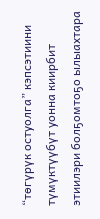“төгүрүк остуолга” кэпсэтиини түмүктүүбүт уонна киирбит этиилэри болҕомтоҕо ылыахтара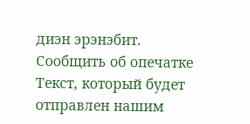диэн эрэнэбит.
Сообщить об опечатке
Текст, который будет отправлен нашим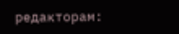редакторам: